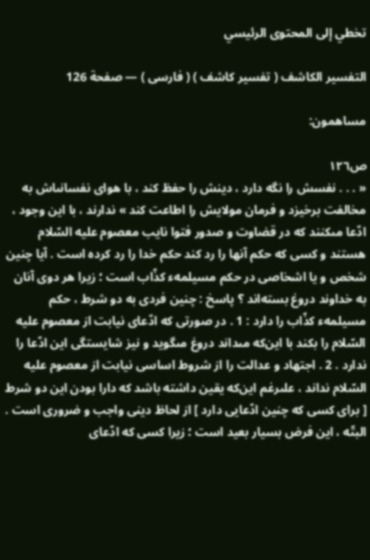تخطي إلى المحتوى الرئيسي

التفسير الكاشف ( تفسير كاشف ) ( فارسى ) — صفحة 126

مساهمون:

ص١٢٦
« . . . نفسش را نگه دارد ، دينش را حفظ كند ، با هواى نفسانىاش به مخالفت برخيزد و فرمان مولايش را اطاعت كند » ندارند ، با اين وجود ، ادّعا مىكنند كه در قضاوت و صدور فتوا نايب معصوم عليه السّلام هستند و كسى كه حكم آنها را رد كند حكم خدا را رد كرده است . آيا چنين شخص و يا اشخاصى در حكم مسيلمهء كذّاب است ؛ زيرا هر دوى آنان به خداوند دروغ بسته‌اند ؟ پاسخ : چنين فردى به دو شرط ، حكم مسيلمهء كذّاب را دارد : 1 . در صورتى كه ادّعاى نيابت از معصوم عليه السّلام را بكند با اين‌كه مىداند دروغ مىگويد و نيز شايستگى اين ادّعا را ندارد . 2 . اجتهاد و عدالت را از شروط اساسى نيابت از معصوم عليه السّلام نداند ، علىرغم اين‌كه يقين داشته باشد كه دارا بودن اين دو شرط [ براى كسى كه چنين ادّعايى دارد ] از لحاظ دينى واجب و ضرورى است . البتّه ، اين فرض بسيار بعيد است ؛ زيرا كسى كه ادّعاى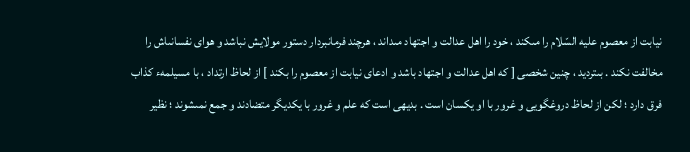نيابت از معصوم عليه السّلام را مىكند ، خود را اهل عدالت و اجتهاد مىداند ، هرچند فرمانبردار دستور مولايش نباشد و هواى نفسانىاش را مخالفت نكند . بىترديد ، چنين شخصى [ كه اهل عدالت و اجتهاد باشد و ادعاى نيابت از معصوم را بكند ] از لحاظ ارتداد ، با مسيلمهء كذاب فرق دارد ؛ لكن از لحاظ دروغگويى و غرور با او يكسان است . بديهى است كه علم و غرور با يكديگر متضادند و جمع نمىشوند ؛ نظير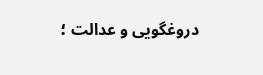دروغگويى و عدالت ؛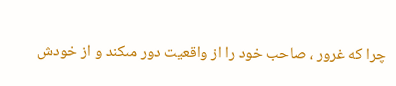چرا كه غرور ، صاحب خود را از واقعيت دور مىكند و از خودش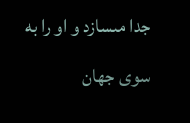جدا مىسازد و او را به سوى جهان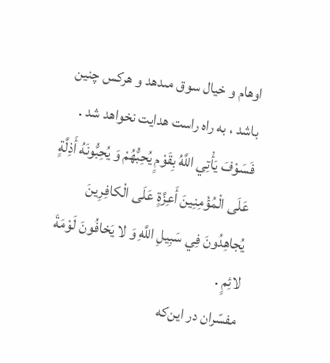اوهام و خيال سوق مىدهد و هركس چنين باشد ، به راه راست هدايت نخواهد شد .
فَسَوْفَ يَأْتِي اللَّهُ بِقَوْمٍ يُحِبُّهُمْ وَ يُحِبُّونَهُ أَذِلَّةٍ عَلَى الْمُؤْمِنِينَ أَعِزَّةٍ عَلَى الْكافِرِينَ يُجاهِدُونَ فِي سَبِيلِ اللَّهِ وَ لا يَخافُونَ لَوْمَةَ لائِمٍ .
مفسّران در اين‌كه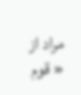مراد از « قوم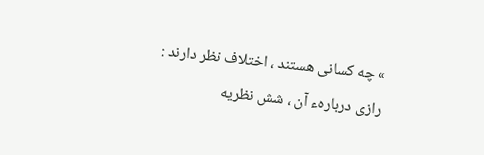» چه كسانى هستند ، اختلاف نظر دارند : رازى دربارهء آن ، شش نظريه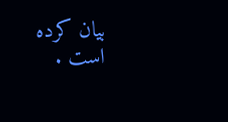بيان كرده است .